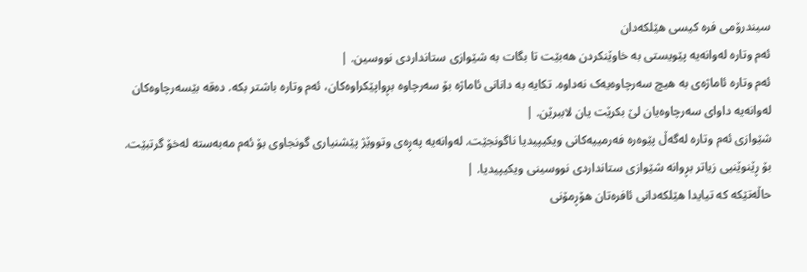سیندرۆمی فرە کیسی ھێلکەدان
ئەم وتارە لەوانەیە پێویستی بە خاوێنکردن ھەبێت تا بگات بە شێوازی ستانداردی نووسین. |
ئەم وتارە ئاماژەی بە ھیچ سەرچاوەیەک نەداوە. تکایە بە دانانی ئاماژە بۆ سەرچاوە بڕواپێکراوەکان، ئەم وتارە باشتر بکە. دەقە بێسەرچاوەکان لەوانەیە داوای سەرچاوەیان لێ بکرێت یان لاببرێن. |
شێوازی ئەم وتارە لەگەڵ پێوەرە فەرمییەکانی ویکیپیدیا ناگونجێت. لەوانەیە پەڕەی وتووێژ پێشنیاری گونجاوی بۆ ئەم مەبەستە لەخۆ گرتبێت. بۆ ڕێنوێنیی زیاتر بڕوانە شێوازی ستانداردی نووسینی ویکیپیدیا. |
حاڵەتێکە کە تیایدا هێلکەدانی ئافرەتان هۆڕمۆنی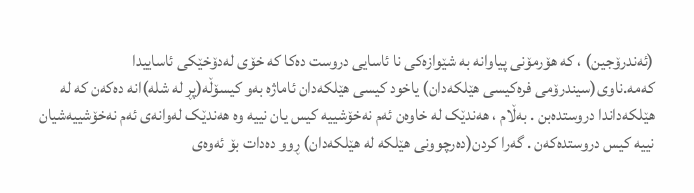(ئەندرۆجین) ، کە هۆرمۆنی پیاوانە بە شێوازەکی نا ئاسایی دروست دەکا کە خۆی لەدۆخێکی ئاساییدا کەمە.ناوی(سیندرۆمی فرەکیسی هێلکەدان) یاخود کیسی هێلکەدان ئاماژە بەو کیسۆڵە(پڕ لە شلە)انە دەکەن کە لە هێلکەداندا دروستدەبن . بەڵام ، هەندێک لە خاوەن ئەم نەخۆشییە کیس یان نییە وە هەندێک لەوانەی ئەم نەخۆشییەشیان نییە کیس دروستدەکەن . گەرا کردن(دەرچوونی هێلکە لە هێلکەدان) ڕوو دەدات بۆ ئەوەی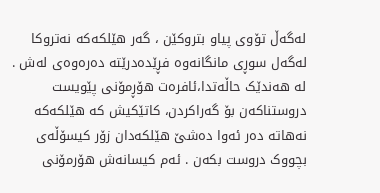لەگەڵ تۆوی پیاو بتروکێن ، گەر هێلکەکە نەتروکا لەگەل سوڕی مانگانەوە فڕێدەدرێتە دەرەوەی لەش . لە هەندێک حاڵەتدا،ئافرەت هۆڕمۆنی پێویست دروستناکەن بۆ گەراکردن، کاتێکیش کە هێلکەکە نەهاتە دەر ئەوا دەشێ هێلکەدان زۆر کیسۆڵەی بچووک دروست بکەن . ئەم کیسانەش هۆرمۆنی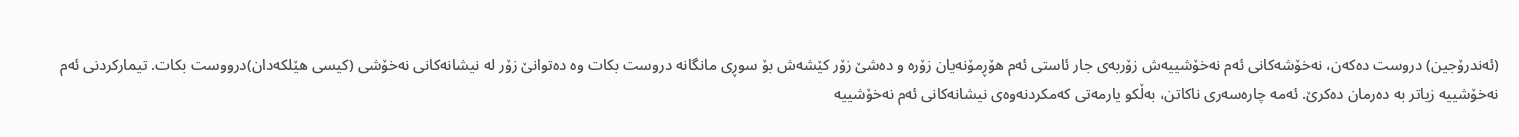(ئەندرۆجین) دروست دەکەن، نەخۆشەکانی ئەم نەخۆشییەش زۆربەی جار ئاستی ئەم هۆڕمۆنەیان زۆرە و دەشێ زۆر کێشەش بۆ سوڕی مانگانە دروست بکات وە دەتوانێ زۆر لە نیشانەکانی نەخۆشی (کیسی هێلکەدان)درووست بکات. تیمارکردنی ئەم نەخۆشییە زیاتر بە دەرمان دەکرێ. ئەمە چارەسەری ناکاتن، بەڵکو یارمەتی کەمکردنەوەی نیشانەکانی ئەم نەخۆشییە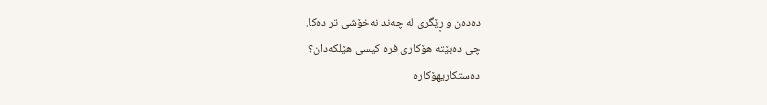دەدەن و ڕێگری لە چەند نەخۆشی تر دەکا.
چی دەبێتە هۆکاری فرە کیسی هێلکەدان؟
دەستکاریهۆکارە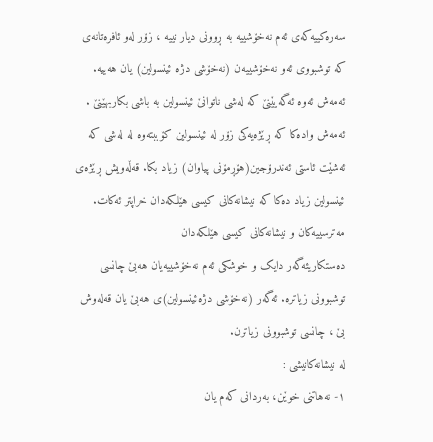سەرەکییەکەی ئەم نەخۆشییە بە ڕوونی دیار نییە ، زۆر لەو ئافرەتانەی كه توشبووی ئەو نەخۆشییەن (نەخۆشی دژە ئینسولین) یان هەییە. ئەمەش ئەوە ئەگەیێنێ کە لەشی ناتوانێ ئینسولین بە باشی بکاربهێنێ . ئەمەش وادەکا کە ڕێژەیەکی زۆر لە ئینسولین کۆببتەوە لە لەشی کە ئەشێت ئاستی ئەندرۆجین(هۆڕمۆنی پیاوان) زیاد بکا. قەڵەويش ڕێژەی ئینسولین زیاد دەکا کە نیشانەکانی کیسی هێلکەدان خراپتر ئەکات.
مەترسییەکان و نیشانەکانی کیسی هێلکەدان
دەستکاریئەگەر دایک و خوشکی ئەم نەخۆشییەیان هەبێ چانسی توشبوونی زیاترە. ئەگەر (نەخۆشی دژەئینسولین)ی هەبێ یان قەلەوش بێ ، چانسی توشبوونی زیاترن.
لە نیشانەکانیشی :
١- نەهاتنی خوێن، بەردانی کەم یان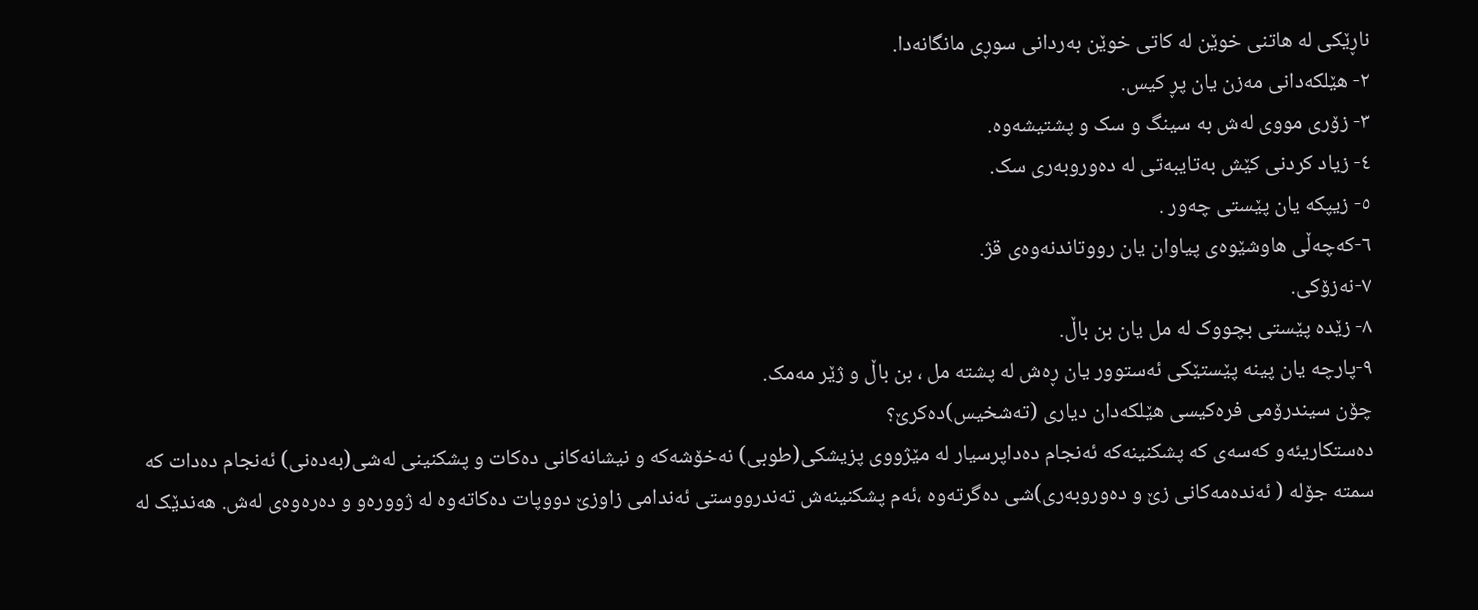ناڕێکی لە هاتنی خوێن لە کاتی خوێن بەردانی سوڕی مانگانەدا.
٢- هێلکەدانی مەزن یان پڕ کیس.
٣- زۆری مووی لەش بە سینگ و سک و پشتيشەوە.
٤- زیاد کردنی کێش بەتایبەتی لە دەوروبەری سک.
٥- زیپکە یان پێستی چەور .
٦-کەچەڵی هاوشێوەی پیاوان یان رووتاندنەوەی قژ.
٧-نەزۆکی.
٨- زێدە پێستی بچووک لە مل یان بن باڵ.
٩-پارچە یان پینە پێستێکی ئەستوور یان ڕەش لە پشتە مل ، بن باڵ و ژێر مەمک.
چۆن سیندرۆمی فرەکیسی هێلکەدان دیاری (تەشخیس)دەکرێ؟
دەستکاریئەو کەسەی کە پشکنینەکە ئەنجام دەداپرسیار لە مێژووی پزیشکی(طوبی) نەخۆشەکە و نیشانەکانی دەکات و پشکنینی لەشی(بەدەنی) ئەنجام دەدات کە سمتە جۆلە ( ئەندەمەکانی زێ و دەوروبەری)شی دەگرتەوە ،ئەم پشکنینەش تەندرووستی ئەندامی زاوزێ دووپات دەکاتەوە لە ژوورەو و دەرەوەی لەش. هەندێک لە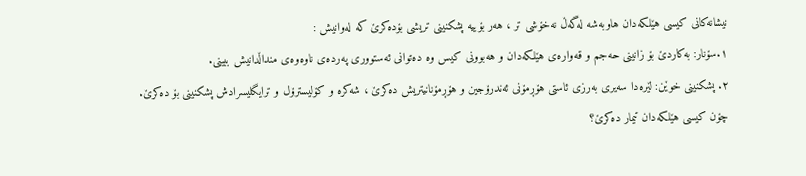نیشانەکانی کیسی هێلکەدان هاوبەشە لەگەڵ نەخۆشی تر ، هەر بۆییە پشکنینی تریشی بۆدەکرێ کە لەوانیش :
١.سۆنار: بەکاردێ بۆ زانینی حەجم و قەوارەی هێلکەدان و هەبوونی کیس وە دەتوانی ئەستووری پەردەی ناوەوەی منداڵدانیش ببینی.
٢. پشکنینی خوێن: لێرەدا سەیری بەرزی ئاستی هۆڕمۆنی ئەندرۆجین و هۆڕمۆنانیتریش دەکرێ ، شەکرە و کۆلیسترۆل و ترایگلیسرادش پشکنینی بۆ دەکرێ.
چۆن کیسی هێلکەدان تیمار دەکرێ؟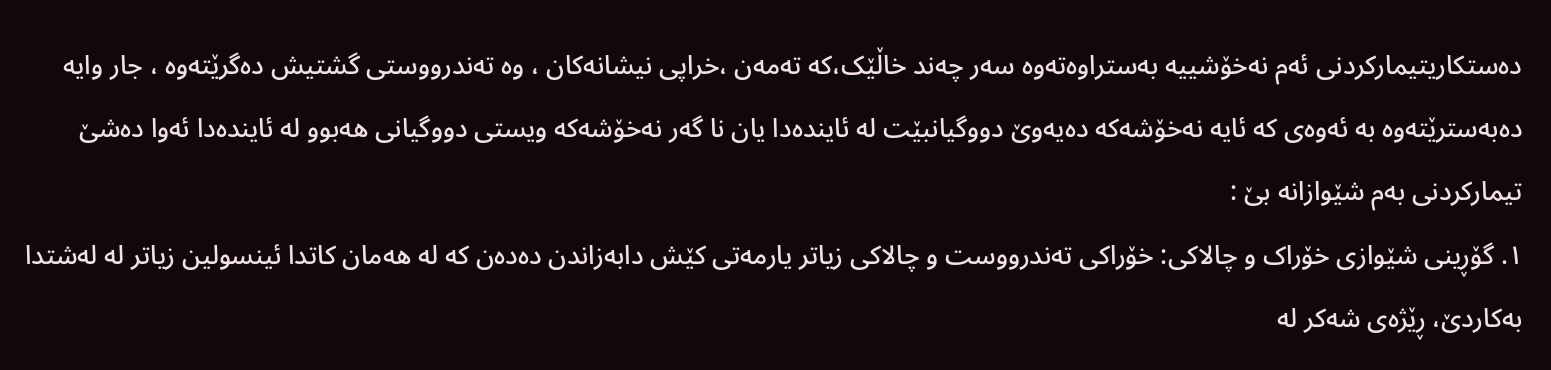دەستکاریتیمارکردنی ئەم نەخۆشییە بەستراوەتەوە سەر چەند خاڵێک،کە تەمەن ،خراپی نیشانەکان ، وە تەندرووستی گشتیش دەگرێتەوە ، جار وایە دەبەسترێتەوە بە ئەوەی کە ئایە نەخۆشەکە دەیەوێ دووگیانبێت لە ئایندەدا یان نا گەر نەخۆشەکە ویستی دووگیانی هەبوو لە ئایندەدا ئەوا دەشێ تیمارکردنی بەم شێوازانە بێ :
١. گۆڕینی شێوازی خۆراک و چالاکی: خۆراکی تەندرووست و چالاکی زیاتر یارمەتی کێش دابەزاندن دەدەن کە لە هەمان کاتدا ئینسولین زیاتر لە لەشتدا بەکاردێ، ڕێژەی شەکر لە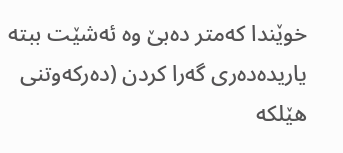خوێندا کەمتر دەبێ وە ئەشێت ببتە یاریدەدەری گەرا کردن (دەرکەوتنی هێلکە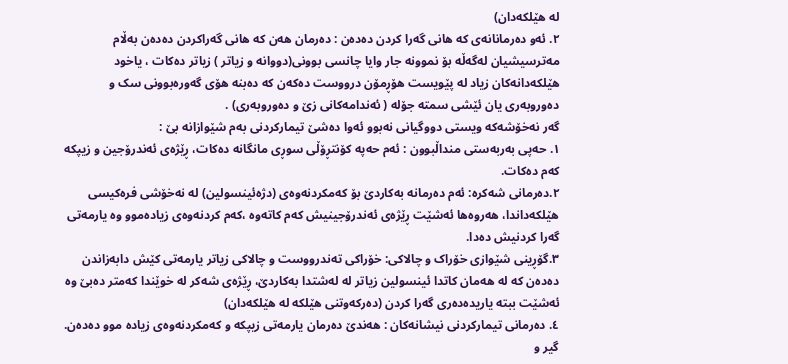لە هێلکەدان)
٢. ئەو دەرمانانەی کە هانی گەرا کردن دەدەن : دەرمان هەن کە هانی گەراکردن دەدەن بەڵام مەترسیشیان لەگەڵە بۆ نموونە جار وایا چانسی بوونی(دووانە و زیاتر ) زیاتر دەکات ، یاخود هێلکەدانەکان زیاد لە پێویست هۆڕمۆن درووست دەکەن کە دەبنە هۆی گەورەبوونی سک و دەوروبەری یان ئێشی سمتە جۆلە ( ئەندامەکانی زێ و دەوروبەری) .
گەر نەخۆشەکە ویستی دووگیانی نەبوو ئەوا دەشێ تیمارکردنی بەم شێوازانە بێ :
١. حەپی بەربەستی منداڵبوون : ئەم حەپە كۆنتڕۆڵی سوڕی مانگانە دەکات، ڕێژەی ئەندرۆجین و زیپکە کەم دەکات.
٢.دەرمانی شەکرە: ئەم دەرمانە بەکاردێ بۆ کەمکردنەوەی (دژەئینسولین) لە نەخۆشی فرەکیسی هێلکەداندا، هەروەها ئەشێت ڕێژەی ئەندرۆجینیش کەم کاتەوە ،کەم کردنەوەی زیادەموو وە یارمەتی گەرا کردنیش دەدا.
٣.گۆڕینی شێوازی خۆراک و چالاکی: خۆراکی تەندرووست و چالاکی زیاتر یارمەتی کێش دابەزاندن دەدەن کە لە هەمان کاتدا ئینسولین زیاتر لە لەشتدا بەکاردێ، ڕێژەی شەکر لە خوێندا کەمتر دەبێ وە ئەشێت ببتە یاریدەدەری گەرا کردن (دەرکەوتنی هێلکە لە هێلکەدان)
٤. دەرمانی تیمارکردنی نیشانەکان : هەندێ دەرمان یارمەتی زیپکە و کەمکردنەوەی زیادە موو دەدەن.
گیر و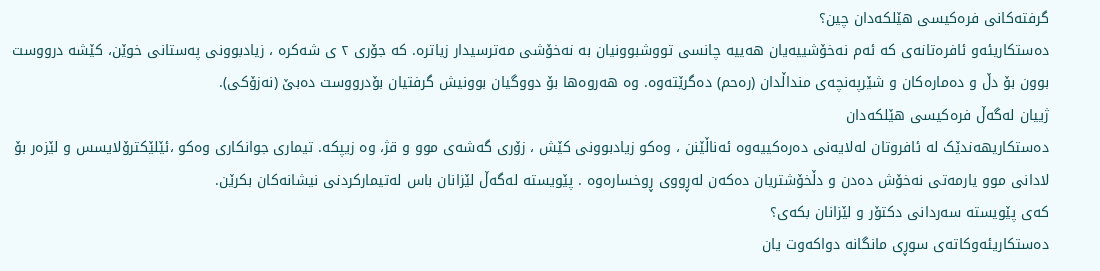گرفتەکانی فرەکیسی هێلکەدان چین؟
دەستکاریئەو ئافرەتانەی کە ئەم نەخۆشییەیان هەییە چانسی تووشبوونیان بە نەخۆشی مەترسیدار زیاترە. کە جۆری ٢ ی شەکرە ، زیادبوونی پەستانی خوێن، کێشە درووست بوون بۆ دڵ و دەمارەکان و شێرپەنچەی منداڵدان (رەحم) دەگرێتەوە. وە هەروەها بۆ دووگیان بوونیش گرفتیان بۆدرووست دەبێ (نەزۆکی).
ژییان لەگەڵ فرەکیسی هێلکەدان
دەستکاریهەندێک لە ئافروتان لەلایەنی دەرەکییەوە ئەناڵێنن ، وەکو زیادبوونی کێش ، زۆری گەشەی موو و قژ، وە زیپکە. تیماری جوانکاری وەکو ،ئێلێکترۆلایسس و لێزەر بۆ لادانی موو یارمەتی نەخۆش دەدن و دڵخۆشتریان دەکەن لەڕووی ڕوخسارەوە . پێویستە لەگەڵ لێزانان باس لەتیمارکردنی نیشانەکان بکرێن.
کەی پێویستە سەردانی دکتۆر و لێزانان بکەی؟
دەستکاریئەوکاتەی سوڕی مانگانە دواکەوت یان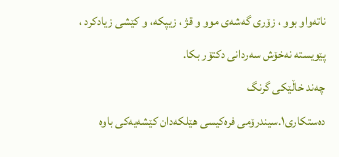ناتەواو بوو ، زۆری گەشەی موو و قژ ، زیپکە، و کێشی زیادکرد ، پێویستە نەخۆش سەردانی دکتۆر بکا.
چەند خاڵێکی گرنگ
دەستکاری١.سیندرۆمی فرەکیسی هێلکەدان کێشەیەکی باوە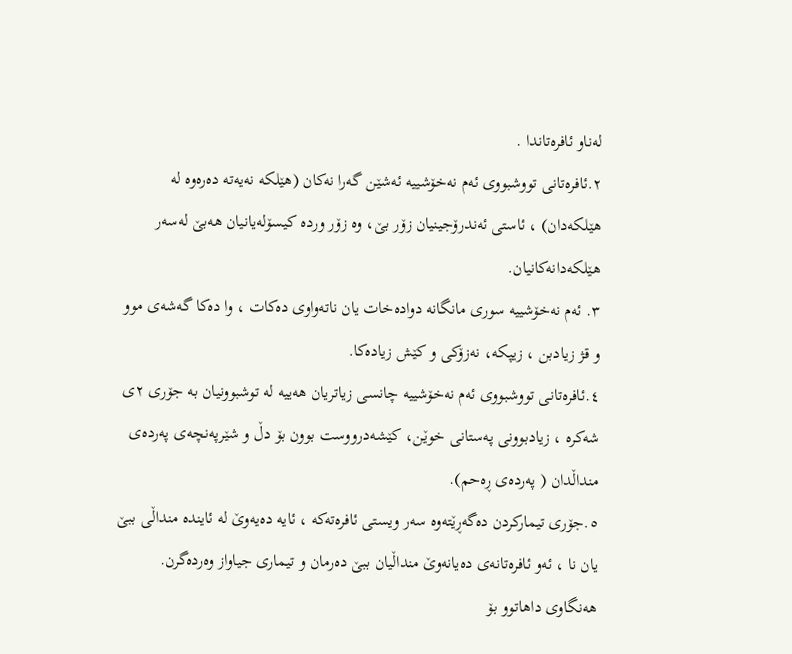لەناو ئافرەتاندا .
٢.ئافرەتانی تووشبووی ئەم نەخۆشییە ئەشێن گەرا نەکان (هێلکە نەیەتە دەرەوە لە هێلکەدان) ، ئاستی ئەندرۆجینیان زۆر بێ، وە زۆر وردە کیسۆلەیانیان هەبێ لەسەر هێلکەدانەکانیان.
٣. ئەم نەخۆشییە سوری مانگانە دوادەخات یان ناتەواوی دەکات ، وا دەکا گەشەی موو و قژ زیادبن ، زیپکە، نەزۆکی و کێش زیادەکا.
٤.ئافرەتانی تووشبووی ئەم نەخۆشییە چانسی زیاتریان هەییە لە توشبوونیان بە جۆری ٢ی شەکرە ، زیادبوونی پەستانی خوێن، کێشەدرووست بوون بۆ دڵ و شێرپەنچەی پەردەی منداڵدان ( پەردەی ڕەحم).
٥.جۆری تیمارکردن دەگەڕێتەوە سەر ویستی ئافرەتەکە ، ئایە دەیەوێ لە ئایندە منداڵی ببێ یان نا ، ئەو ئافرەتانەی دەیانەوێ منداڵیان ببێ دەرمان و تیماری جیاواز وەردەگرن.
هەنگاوی داهاتوو بۆ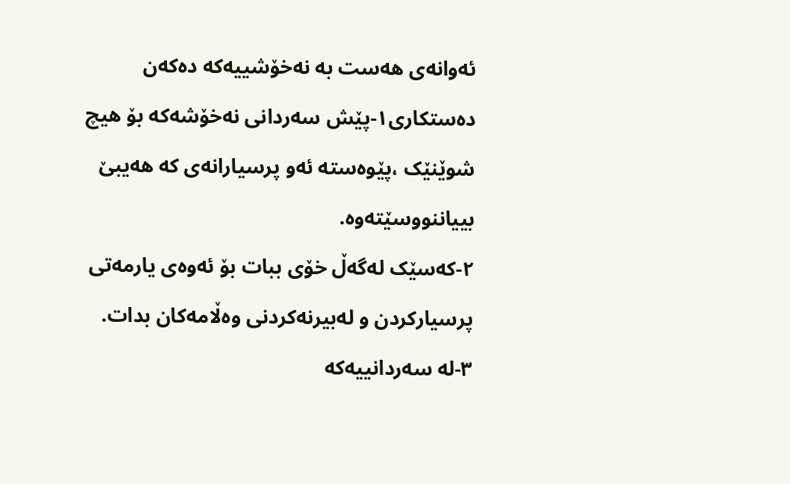ئەوانەی هەست بە نەخۆشییەکە دەکەن
دەستکاری١-پێش سەردانی نەخۆشەکە بۆ هیچ شوێنێک ،پێوەستە ئەو پرسیارانەی کە هەیبێ بییاننووسێتەوە.
٢-کەسێک لەگەڵ خۆی ببات بۆ ئەوەی یارمەتی پرسیارکردن و لەبیرنەکردنی وەڵامەکان بدات.
٣-لە سەردانییەکە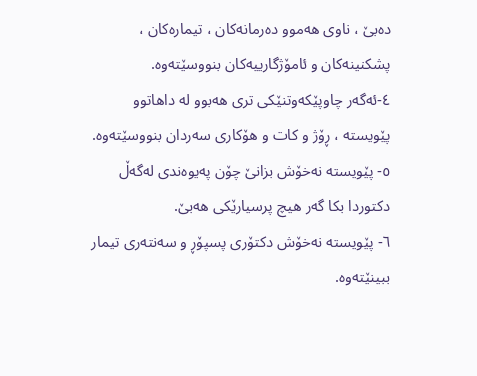دەبێ ، ناوی هەموو دەرمانەکان ، تیمارەکان ، پشکنینەکان و ئامۆژگارییەکان بنووسێتەوە.
٤-ئەگەر چاوپێکەوتنێکی تری هەبوو لە داهاتوو پێویستە ، ڕۆژ و کات و هۆکاری سەردان بنووسێتەوە.
٥- پێویستە نەخۆش بزانێ چۆن پەیوەندی لەگەڵ دکتوردا بکا گەر هیچ پرسیارێکی هەبێ.
٦- پێویستە نەخۆش دکتۆری پسپۆڕ و سەنتەری تیمار ببینێتەوە.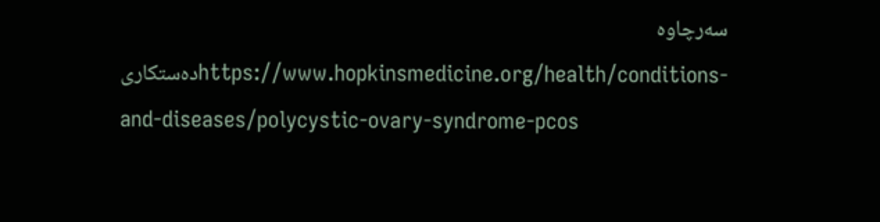سەرچاوە
دەستکاریhttps://www.hopkinsmedicine.org/health/conditions-and-diseases/polycystic-ovary-syndrome-pcos